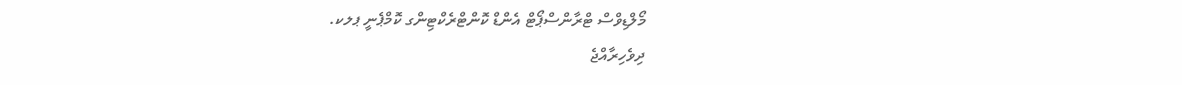މޯލްޑިވްސް ޓްރާންސްޕޯޓް އެންޑް ކޮންޓްރެކްޓިންގ ކޮމްޕެނީ ޕލކ.
ދިވެހިރާއްޖެ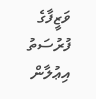ވަޒީފާގެ ފުރުސަތު
އިޢުލާން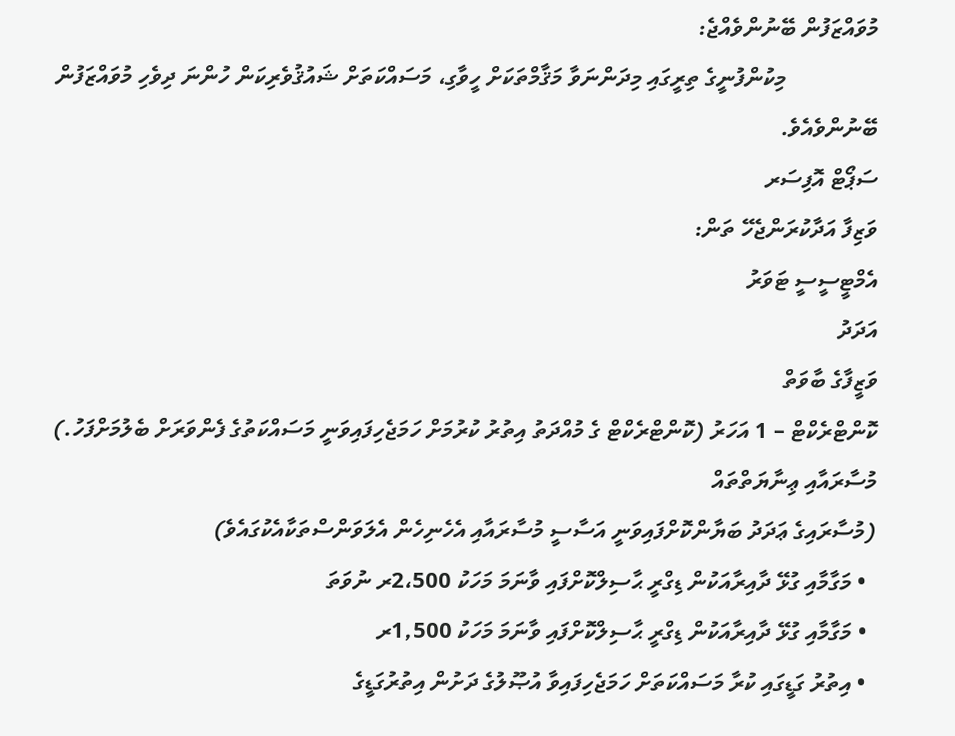މުވައްޒަފުން ބޭނުންވެއްޖެ:
                މިކުންފުނީގެ ތިރީގައި މިދަންނަވާ މަޤާމްތަކަށް ހީވާގި، މަސައްކަތަށް ޝައުޤުވެރިކަން ހުންނަ ދިވެހި މުވައްޒަފުން ބޭނުންވެއެވެ.
ސަޕޯޓް އޮފިސަރ
ވަޒިފާ އަދާކުރަންޖެހޭ ތަން:
އެމްޓީސީސީ ޓަވަރު
އަދަދު
ވަޒީފާގެ ބާވަތް
ކޮންޓްރެކްޓް – 1 އަހަރު (ކޮންޓްރެކްޓް ގެ މުއްދަތު އިތުރު ކުރުމަށް ހަމަޖެހިފައިވަނީ މަސައްކަތުގެ ފެންވަރަށް ބެލުމަށްފަހު.)
މުސާރައާއި ޢިނާޔަތްތައް
(މުސާރައިގެ ޢަދަދު ބަޔާންކޮށްފައިވަނީ އަސާސީ މުސާރައާއި އެހެނިހެން އެލަވަންސްތަކާއެކުގައެވެ)
  • މަގާމާއި ގުޅޭ ދާއިރާއަކުން ޑިގްރީ ޙާސިލްކޮށްފައި ވާނަމަ މަހަކު 2،500ރ ނުވަތަ
  • މަގާމާއި ގުޅޭ ދާއިރާއަކުން ޑިގްރީ ޙާސިލްކޮށްފައި ވާނަމަ މަހަކު 1,500ރ
  • އިތުރު ގަޑީގައި ކުރާ މަސައްކަތަށް ހަމަޖެހިފައިވާ އުޞޫލުގެ ދަށުން އިތުރުގަޑީގެ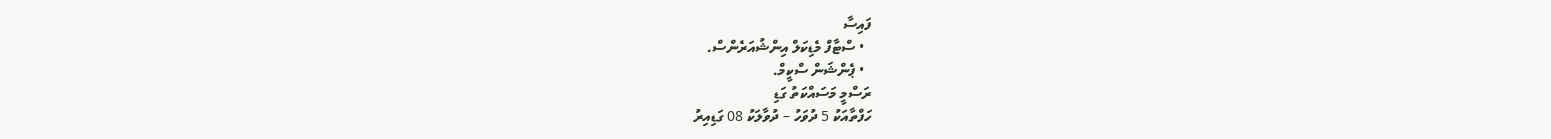ފައިސާ
  • ސްޓާފް މެޑިކަލް އިންޝުއަރެންސް.
  • ޕެންޝަން ސްކީމް.
ރަސްމީ މަސައްކަތު ގަޑި
ހަފްތާއަކު 5 ދުވަހު – ދުވާލަކު 08 ގަޑިއިރު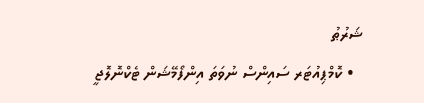ޝަރުޠު
  • ކޮމްޕިއުޓަރ ސައިންސް ނުވަތަ އިންފޯމޭޝަން ޓެކްނޮލޮޖީ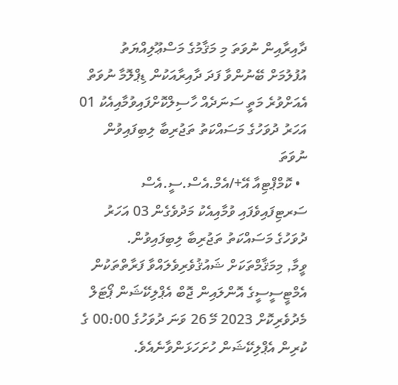ދާއިރާއިން ނުވަތަ މި މަޤާމުގެ މަސްޢޫލިއްޔަތު އުފުލުމަށް ބޭނުންވާ ފަދަ ދާއިރާއަކުން ޑިޕްލޮމާ ނުވަތް އެއަށްވުރެ މަތީ ސަނަދެއް ހާސިލްކޮށްފައިވުމާއިއެކު 01 އަހަރު ދުވަހުގެ މަސައްކަތު ތަޖުރިބާ ލިބިފައިވުން ނުވަތަ
  • ކޮމްޕްޓިއާ އޭ+/އެމް.އެސް.ސީ.އެސް ސަރޓިފައިވެފައި ވުމާއިއެކު މަދުވެގެން 03 އަހަރު ދުވަހުގެ މަސައްކަތު ތަޖުރިބާ ލިބިފައިވުން.
ވީމާ, މިމަޤާމްތަކަށް ޝައުޤުވެރިވެލައްވާ ފަރާތްތަކުން އެމްޓީސީސީގެ އޮންލައިން ޖޮބް އެޕްލިކޭޝަން ޕޯޓަލް މެދުވެރިކޮށް 2023 މޭ 26 ވަނަ ދުވަހުގެ 00:00 ގެ ކުރިން އެޕްލިކޭޝަން ހުށަހަޅަންވާނެއެވެ.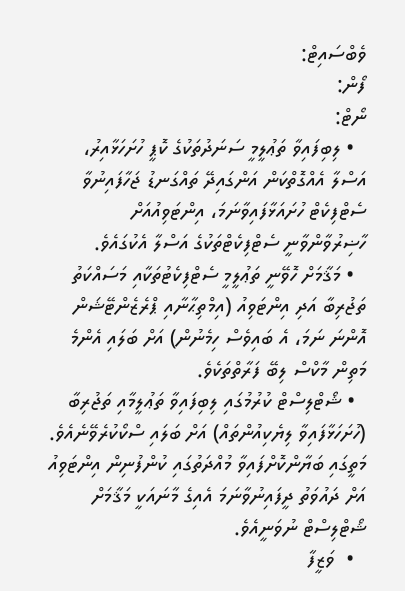ވެބްސައިޓް:
ފޯން:
ނޯޓް:
  • ލިބިފައިވާ ތަޢުލީމީ ސަނަދުތަކުގެ ކޮޕީ ހުށަހަޅާއިރު، އަސްލާ އެއްގޮތްކަން އަންގައިދޭ ތައްގަނޑު ޖަހާފައިނުވާ ސެޓްފިކެޓް ހުށައަޅާފައިވާނަމަ، އިންޓަވިއުއަށް ހާޟިރުވާންވާނީ ސެޓްފިކެޓްތަކުގެ އަސްލާ އެކުގައެވެ.
  • މަޤާމަށް ހޮވޭނީ ތަޢުލީމީ ސެޓްފިކެޓުތަކާއި މަސައްކަތު ތަޖުރިބާ އަދި އިންޓަވިއު (އިމްތިޙާނާއި ޕްރެޒެންޓޭޝަން އޮންނަ ނަމަ، އެ ބައިވެސް ހިމެނުން) އަށް ބަލައި އެންމެ މަތިން މާކްސް ލިބޭ ފަރާތްތަކެވެ.
  • ޝޯޓްލިސްޓް ކުރުމުގައި ލިބިފައިވާ ތަޢުލީމާއި ތަޖުރިބާ (ހުށަހަޅާފައިވާ ލިޔެކިއުންތައް) އަށް ބަލައި ސްކޯކުރެވޭނެއެވެ. މަތީގައި ބަޔާންކޮށްފައިވާ މުއްދަތުގައި ކުންފުނިން އިންޓަވިއު އަށް ދައުވަތު ދީފައިނުވާނަމަ އެއިގެ މާނައަކީ މަޤާމަށް ޝޯޓްލިސްޓް ނުވަނީއެވެ.
  •  ވަޒީފާ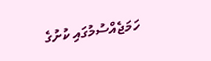ހަމަޖެއްސުމުގައި ކުށުގެ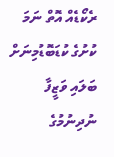ރެކޯޑެއް އޮތް ނަމަ ކުށުގެ ކުޑަބޮޑުމިނަށް ބަލައި ވަޒީފާ ނުދިނުމުގެ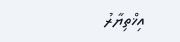އިޚްތިޔާރު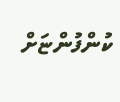ކުންފުންޏަށް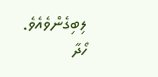ލިބިގެންވެއެވެ.
ހޯދާ